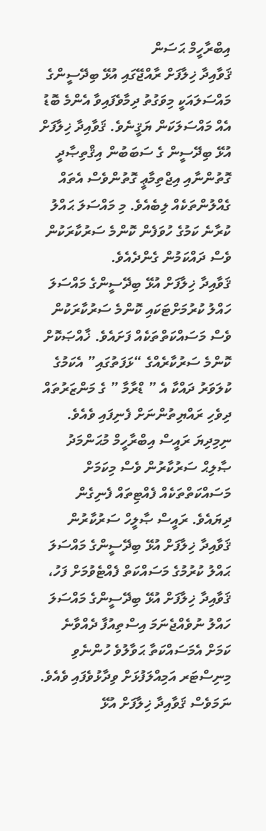އިބްރާހީމް ޙަސަން
ޤަވާއިދާ ޚިލާފަށް ރާއްޖޭގައި އުޅޭ ބިދޭސީންގެ މައްސަލައަކީ މިވަގުތު ދިމާވެފައިވާ އެންމެ ބޮޑު އެއް މައްސަލަކަން ޔަޤީނެވެ. ޤަވާއިދާ ޚިލާފަށް އުޅޭ ބިދޭސީން ގެ ސަބަބުން އިޤްތިޞާދީ ގޮތުންނާއި އިޖްތިމާޢީ ގޮތުންވެސް އެތައް ގެއްލުންތަކެއް ލިބެއެވެ. މި މައްސަލަ ޙައްލު ކުރާނެ ކަމުގެ ހުވަފެން ކޮންމެ ސަރުކާރަކުން ވެސް ދައްކަމުން ގެންދެއެވެ.
ޤަވާއިދާ ޚިލާފަށް އުޅޭ ބިދޭސީންގެ މައްސަލަ ހައްލު ކުރުމަށްޓަކައި ކޮންމެ ސަރުކާރަކުން ވެސް މަސައްކަތްތަކެއް ފަށައެވެ. ޚާއްޞަކޮށް ކޮންމެ ސަރުކާރެއްގެ “ޅަފަތުގައި” އެކަމުގެ ކުލަވަރު ދައްކާ އެ ” ޑްރާމާ ” ގެ މަންޒަރުތައް ދިވެހި ރައްޔިތުންނަށް ފެނިފައި ވެއެވެ. ނިމިދިޔަ ރައީސް އިބްރާހީމް މުޙަންމަދު ޞާލިޙް ސަރުކާރުން ވެސް މިކަމަށް މަސައްކަތްތަކެއް ފެއްޓިތައް ފެނިގެން ދިޔައެވެ. ރައީސް ޞާލީހް ސަރުކާރުން ޤަވާއިދާ ޚިލާފަށް އުޅޭ ބިދޭސީންގެ މައްސަލަ ޙައްލު ކުރުމުގެ މަސައްކަތް ފެއްޓެވުމަށް ފަހު، ޤަވާއިދާ ޚިލާފަށް އުޅޭ ބިދޭސީންގެ މައްސަލަ ހައްލު ނުވެއްޖެނަމަ އިސްތިއުފާ ދެއްވާނެ ކަމަށް އެމަސައްކަތާ ޙަވާލުވެ ހުންނެވި މިނިސްޓަރ އަމިއްލަފުޅަށް ވިދާޅުވެފައި ވެއެވެ. ނަމަވެސް ޤަވާއިދާ ޚިލާފަށް އުޅޭ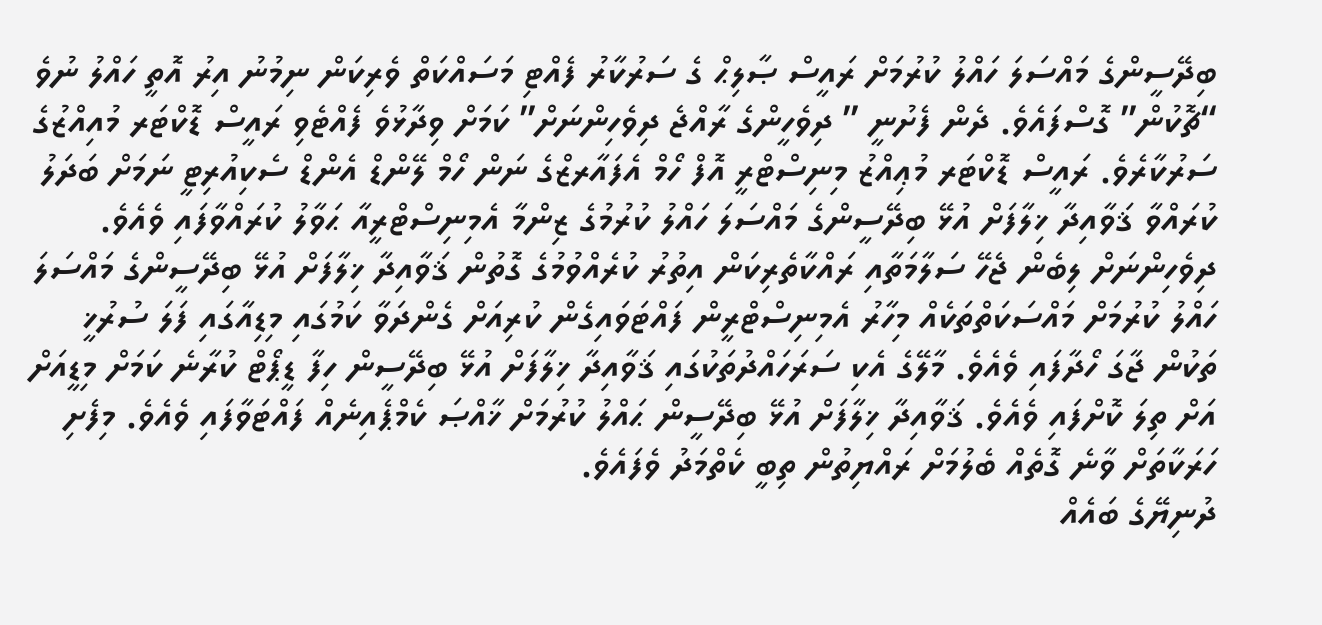ބިދޭސީންގެ މައްސަލަ ހައްލު ކުރުމަށް ރައީސް ޞާލިޙް ގެ ސަރުކާރު ފެއްޓި މަސައްކަތް ވެރިކަން ނިމުނު އިރު އޮތީ ހައްލު ނުވެ “ޗޮކުން” ގޮސްފައެވެ. ދެން ފެށުނީ ” ދިވެހީންގެ ރާއްޖެ ދިވެހިންނަށް” ކަމަށް ވިދާޅުވެ ފެއްޓެވި ރައީސް ޑޮކްޓަރ މުއިއްޒުގެ ސަރުކާރެވެ. ރައީސް ޑޮކްޓަރ މުޢިއްޒު މިނިސްޓްރީ އޮފް ހޯމް އެފައާރޒްގެ ނަން ހޯމް ލޭންޑް އެންޑް ސެކިއުރިޓީ ނަމަށް ބަދަލު ކުރައްވާ ޤަވާއިދާ ޚިލާފަށް އުޅޭ ބިދޭސީންގެ މައްސަލަ ހައްލު ކުރުމުގެ ޒިންމާ އެމިނިސްޓްރީއާ ޙަވާލު ކުރައްވާފައި ވެއެވެ. ދިވެހިންނަށް ލިބެން ޖެހޭ ސަލާމަތާއި ރައްކާތެރިކަން އިތުރު ކުރެއްވުމުގެ ގޮތުން ޤަވާއިދާ ޚިލާފަށް އުޅޭ ބިދޭސީންގެ މައްސަލަ ހައްލު ކުރުމަށް މައްސަކަތްތަކެއް މިހާރު އެމިނިސްޓްރީން ފައްޓަވައިގެން ކުރިއަށް ގެންދަވާ ކަމުގައި މިޑިއާގައި ފަލަ ސުރުޚީ ތަކުން ޖާގަ ހޯދާފައި ވެއެވެ. މާލޭގެ އެކި ސަރަހައްދުތަކުގައި ޤަވާއިދާ ޚިލާފަށް އުޅޭ ބިދޭސީން ހިފާ ޑީޕޯޓް ކުރާނެ ކަމަށް މިޑީއަށް އަށް ތިލަ ކޮށްފައި ވެއެވެ. ޤަވާއިދާ ޚިލާފަށް އުޅޭ ބިދޭސީން ޙައްލު ކުރުމަށް ޚާއްޞަ ކެމްޕެއިނެއް ފައްޓަވާފައި ވެއެވެ. މިފެށި ހަރަކާތަށް ވާނެ ގޮތެއް ބެލުމަށް ރައްޔިތުން ތިބީ ކެތްމަދު ވެފައެވެ.
ދުނިޔޭގެ ބައެއް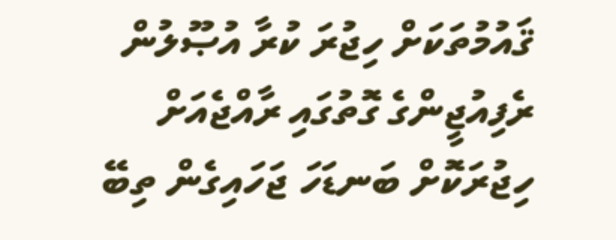ޤައުމުތަކަށް ހިޖުރަ ކުރާ އުޞޫލުން ރެފިއުޖީންގެ ގޮތުގައި ރާއްޖެއަށް ހިޖުރަކޮށް ބަނޑަހަ ޖަހައިގެން ތިބޭ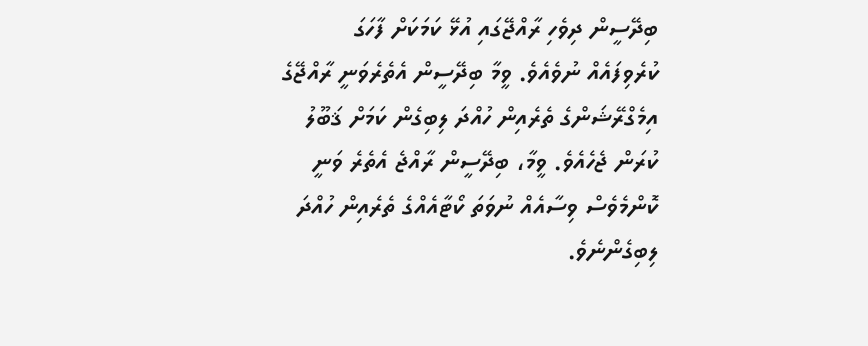ބިދޭސީން ދިވެހި ރާއްޖޭގައި އުޅޭ ކަމަކަށް ފާހަގަ ކުރެވިފައެއް ނުވެއެވެ. ވީމާ ބިދޭސީން އެތެރެވަނީ ރާއްޖޭގެ އިމެގްރޭޝަންގެ ތެރެއިން ހުއްދަ ލިބިގެން ކަމަށް ޤަބޫލު ކުރަން ޖެހެއެވެ. ވީމާ، ބިދޭސީން ރާއްޖެ އެތެރެ ވަނީ ކޮންމެވެސް ވިސާއެއް ނުވަތަ ކޯޓާއެއްގެ ތެރެއިން ހުއްދަ ލިބިގެންނެވެ.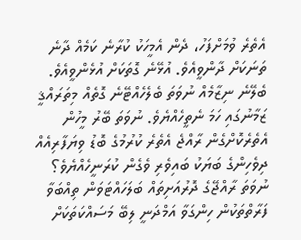އެތެރެ ވުމަށްފަހު، ދެން އެމީހަކު ކުރާނެ ކަމެއް ދާނެ ތަނަކަށް ދާންވީއެވެ. އުޅޭނެ ގޮތަކަށް އުޅެންވީއެވެ. ބެލޭނެ ނިޒާމެއް ނުވަތަ ބެލެހެއްޓޭނެ ގޮތެއް މިތަރައްޤީ ޒަމާނުގައި ހަމަ ނެތީހެއްޔެވެ. ނުވަތަ ބޭރު މީހުން އެތެރެކޮށްގެން ރާއްޖެ އެތެރެ ކުރުމުގެ ބޮޑު ވިޔަފާރިއެއް ދިވެހިންގެ ބަޔަކު ބައިވެރި ވެގެން ކުރަނީހެއްޔެވެ؟ ނުވަތަ ރާއްޖޭގެ ދޮރުއަށިތައް ބަލަހައްޓަވަން ތިއްބަވާ ފަރާތްތަކުން ހިންގަވާ އަމްދަނީ ލިބޭ މަސައްކަތަކަށް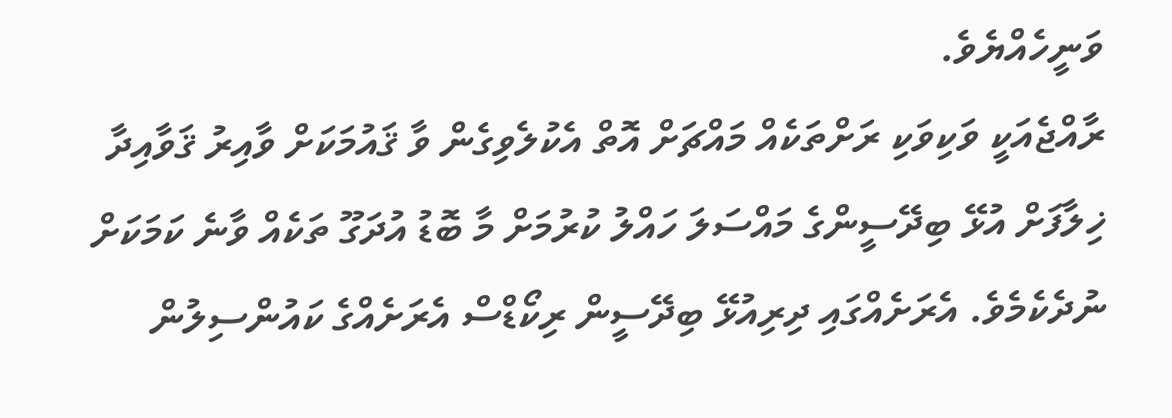ވަނީހެއްޔެވެ.
ރާއްޖެއަކީ ވަކިވަކި ރަށްތަކެއް މައްޗަށް އޮތް އެކުލެވިގެން ވާ ޤައުމަކަށް ވާއިރު ޤަވާއިދާ ޚިލާފަށް އުޅޭ ބިދޭސީންގެ މައްސަލަ ހައްލު ކުރުމަށް މާ ބޮޑު އުދަގޫ ތަކެއް ވާނެ ކަމަކަށް ނުދެކެމެވެ. އެރަށެއްގައި ދިރިއުޅޭ ބިދޭސީން ރިކޯޑްސް އެރަށެއްގެ ކައުންސިލުން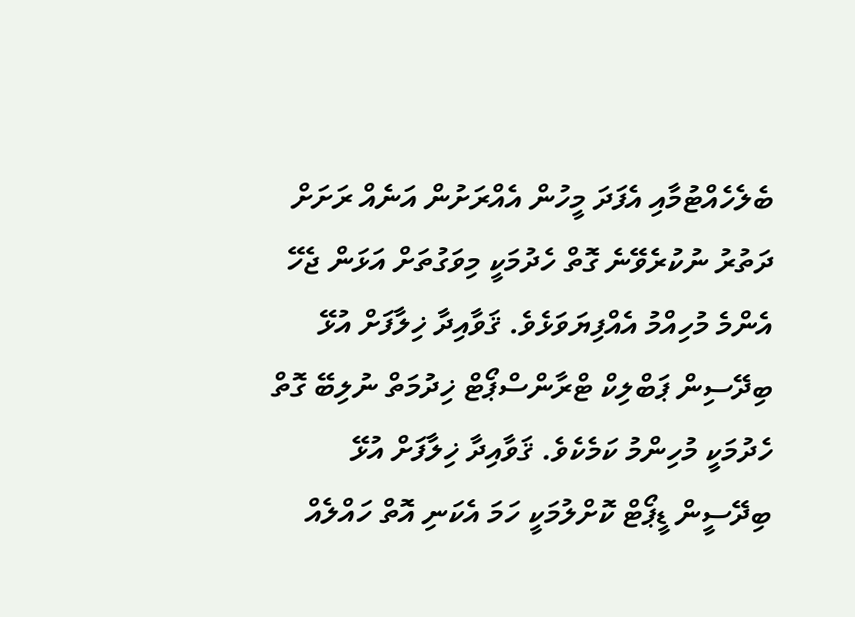ބެލެހެއްޓުމާއި އެފަދަ މީހުން އެއްރަށުން އަނެއް ރަށަށް ދަތުރު ނުކުރެވޭނެ ގޮތް ހެދުމަކީ މިވަގުތަށް އަޅަން ޖެހޭ އެންމެ މުހިއްމު އެއްފިޔަވަޅެވެ. ޤަވާއިދާ ޚިލާފަށް އުޅޭ ބިދޭސިން ޕަބްލިކް ޓްރާންސްޕޯޓް ޚިދުމަތް ނުލިބޭ ގޮތް ހެދުމަކީ މުހިންމު ކަމެކެވެ. ޤަވާއިދާ ޚިލާފަށް އުޅޭ ބިދޭސީން ޑީޕޯޓް ކޮށްލުމަކީ ހަމަ އެކަނި އޮތް ހައްލެއް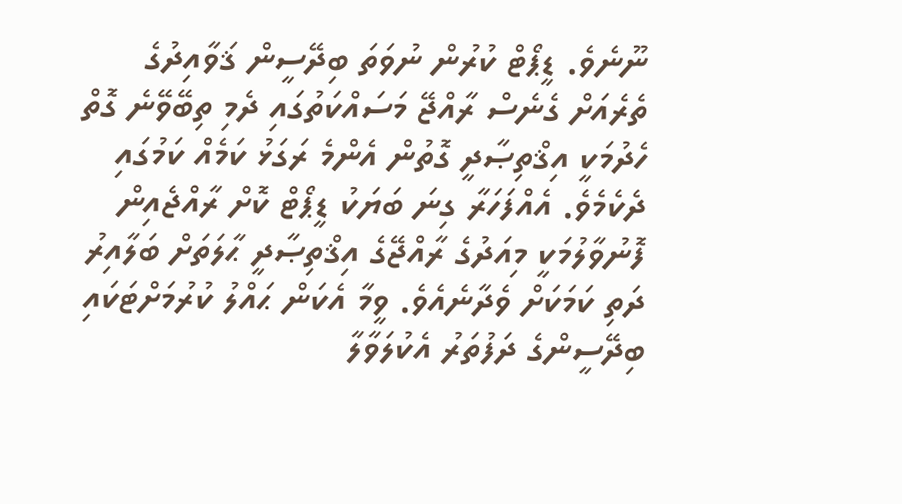ނޫނެވެ. ޑީޕޯޓް ކުރުން ނުވަތަ ބިދޭސީން ޤަވާއިދުގެ ތެރެއަށް ގެނެސް ރާއްޖޭ މަސައްކަތުގައި ދެމި ތިބޭވޭނެ ގޮތް ހެދުމަކީ އިޤްތިޞާދީ ގޮތުން އެންމެ ރަގަޅު ކަމެއް ކަމުގައި ދެކެމެވެ. އެއްފަހަރާ ގިނަ ބަޔަކު ޑީޕޯޓް ކޮށް ރާއްޖެއިން ފޮނުވާލުމަކީ މިއަދުގެ ރާއްޖޭގެ އިޤްތިޞާދީ ޙާލަތަށް ބަލާއިރު ދަތި ކަމަކަށް ވެދާނެއެވެ. ވީމާ އެކަން ޙައްލު ކުރުމަށްޓަކައި ބިދޭސީންގެ ދަފުތަރު އެކުލަވާލާ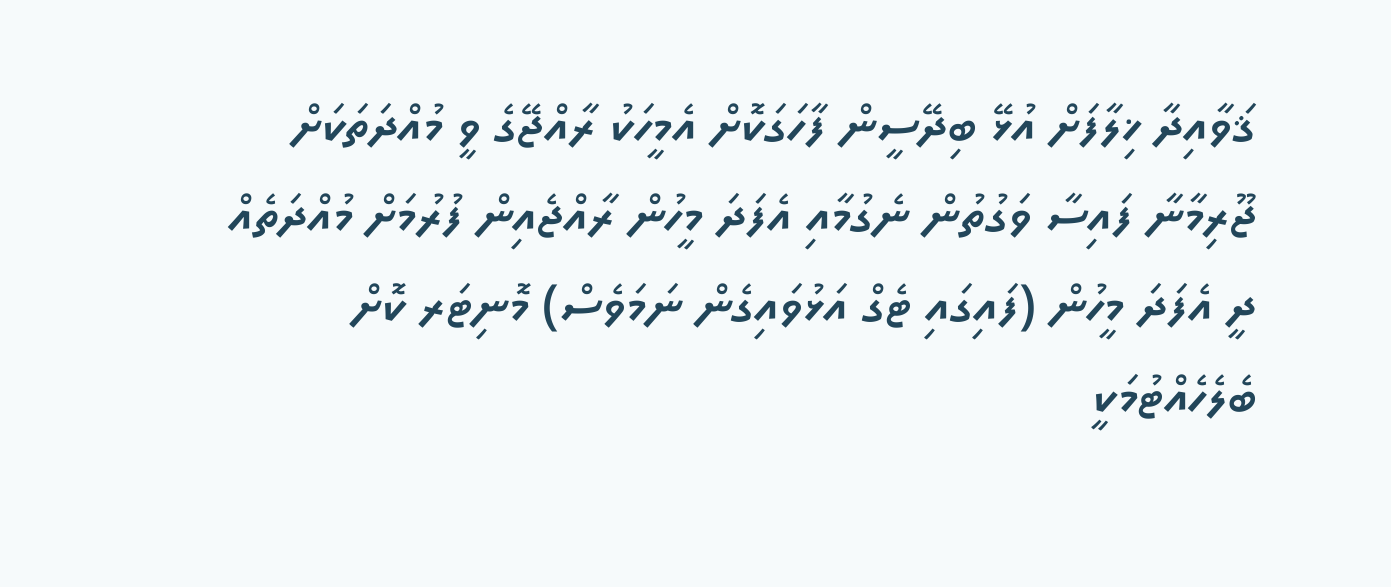ޤަވާއިދާ ޚިލާފަށް އުޅޭ ބިދޭސީން ފާހަގަކޮށް އެމީހަކު ރާއްޖޭގެ ވީ މުއްދަތަކަށް ޖޫރިމާނާ ފައިސާ ވަގުތުން ނެގުމާއި އެފަދަ މީހުން ރާއްޖެއިން ފުރުމަށް މުއްދަތެއް ދީ އެފަދަ މީހުން (ފައިގައި ޓެގް އަޅުވައިގެން ނަމަވެސް) މޮނިޓަރ ކޮށް ބެލެހެއްޓުމަކީ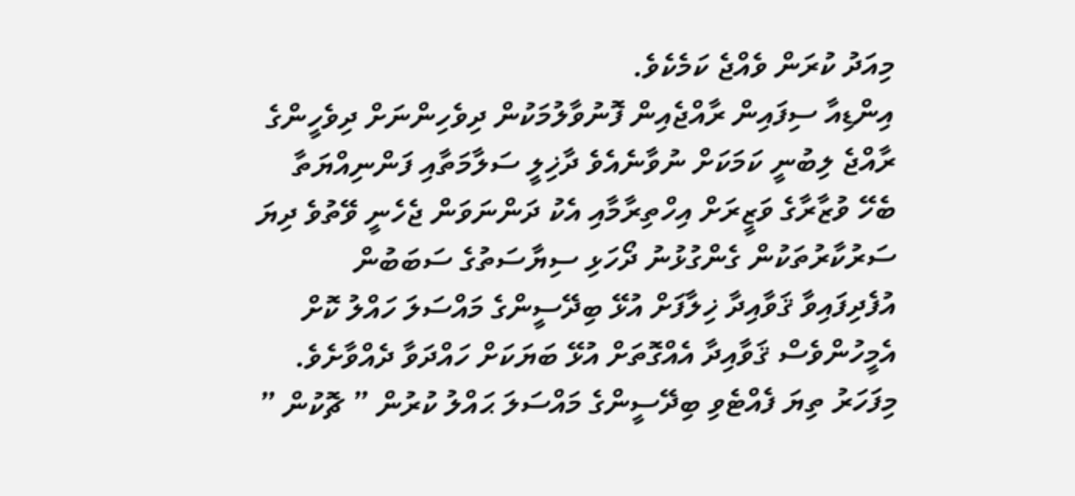މިއަދު ކުރަން ވެއްޖެ ކަމެކެވެ.
އިންޑިއާ ސިފައިން ރާއްޖެއިން ފޮނުވާލުމަކުން ދިވެހިންނަށް ދިވެހީންގެ ރާއްޖެ ލިބުނީ ކަމަކަށް ނުވާނެއެވެ ދާޚިލީ ސަލާމަތާއި ފަންނިއްޔަތާ ބެހޭ ވުޒާރާގެ ވަޒީރަށް އިހްތިރާމާއި އެކު ދަންނަވަން ޖެހެނީ ވޭތުވެ ދިޔަ ސަރުކާރުތަކުން ގެންގުޅުނު ދޯހަޅި ސިޔާސަތުގެ ސަބަބުން އުފެދިފައިވާ ޤަވާއިދާ ޚިލާފަށް އުޅޭ ބިދޭސީންގެ މައްސަލަ ހައްލު ކޮށް އެމީހުންވެސް ޤަވާއިދާ އެއްގޮތަށް އުޅޭ ބަޔަކަށް ހައްދަވާ ދެއްވާށެވެ. މިފަހަރު ތިޔަ ފެއްޓެވި ބިދޭސީންގެ މައްސަލަ ޙައްލު ކުރުން ” ޗޮކުން ”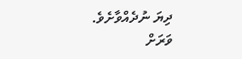ދިޔަ ނުދެއްވާށެވެ.
ވަރަށް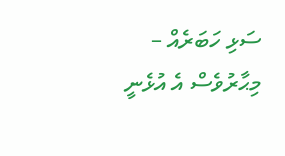ސަޅި ހަބަރެއް – މިޙާރުވެސް އެ އުޅެނީ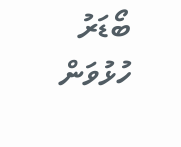ބޯޑަރު ހުޅުވަން